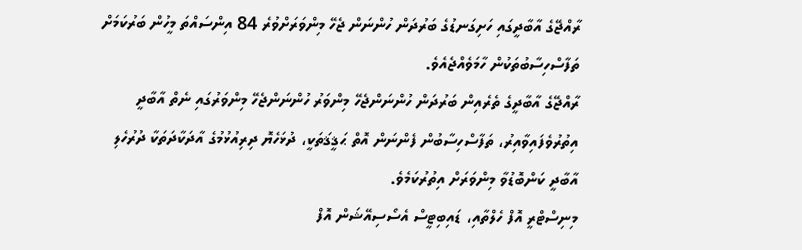ރާއްޖޭގެ އާބާދީގައި ހަށިގަނޑުގެ ބަރުދަން ހުންނަން ޖެހޭ މިންވަރަށްވުރެ 84 އިންސައްތަ މީހުން ބަރުކަމަށް ތަފާސްހިސާބުތަކުން ހާމަވެއްޖެއެވެ.
ރާއްޖޭގެ އާބާދީގެ ތެރެއިން ބަރުދަން ހުންނަންޖެހޭ މިންވަރު ހުންނަންޖެހޭ މިންވަރުގައި ނެތް އާބާދީ އިތުރުވެފައިވާއިރު، ތަފާސްހިސާބުން ފެންނަން އޮތް ޙަޤީޤަތަކީ، ދުޅަހެޔޮ ދިރިއުޅުމުގެ އާދަކާދަތަކާ ދުރުހެލި އާބާދީ ކަންބޮޑުވާ މިންވަރަށް އިތުރުކަމެވެ.
މިނިސްޓްރީ އޮފް ހެލްތާއި، ޑައިބިޓީސް އެސޯސިއޭޝަން އޮފް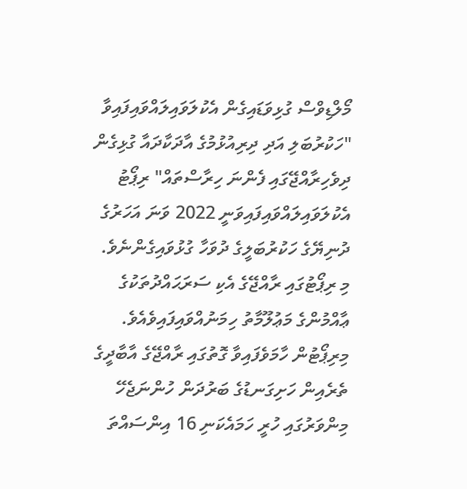މޯލްޑިވްސް ގުޅިވަޑައިގެން އެކުލަވައިލައްވައިފައިވާ "ހަކުރުބަލި އަދި ދިރިއުޅުމުގެ އާދަކާދައާ ގުޅިގެން ދިވެހިރާއްޖޭގައި ފެންނަ ހިރާސްތައް" ރިޕޯޓު އެކުލަވައިލައްވައިފައިވަނީ 2022 ވަނަ އަހަރުގެ ދުނިޔޭގެ ހަކުރުބަލީގެ ދުވަހާ ގުޅުވައިގެންނެވެ.
މި ރިޕޯޓުގައި ރާއްޖޭގެ އެކި ސަރަޙައްދުތަކުގެ ޢާއްމުންގެ މަޢުލޫމާތު ހިމަނުއްވައިފައިވެއެވެ. މިރިޕޯޓުން ހާމަވެފައިވާ ގޮތުގައި ރާއްޖޭގެ އާބާދީގެ ތެރެއިން ހަށިގަނޑުގެ ބަރުދަން ހުންނަޖެހޭ މިންވަރުގައި ހުރީ ހަމައެކަނި 16 އިންސައްތަ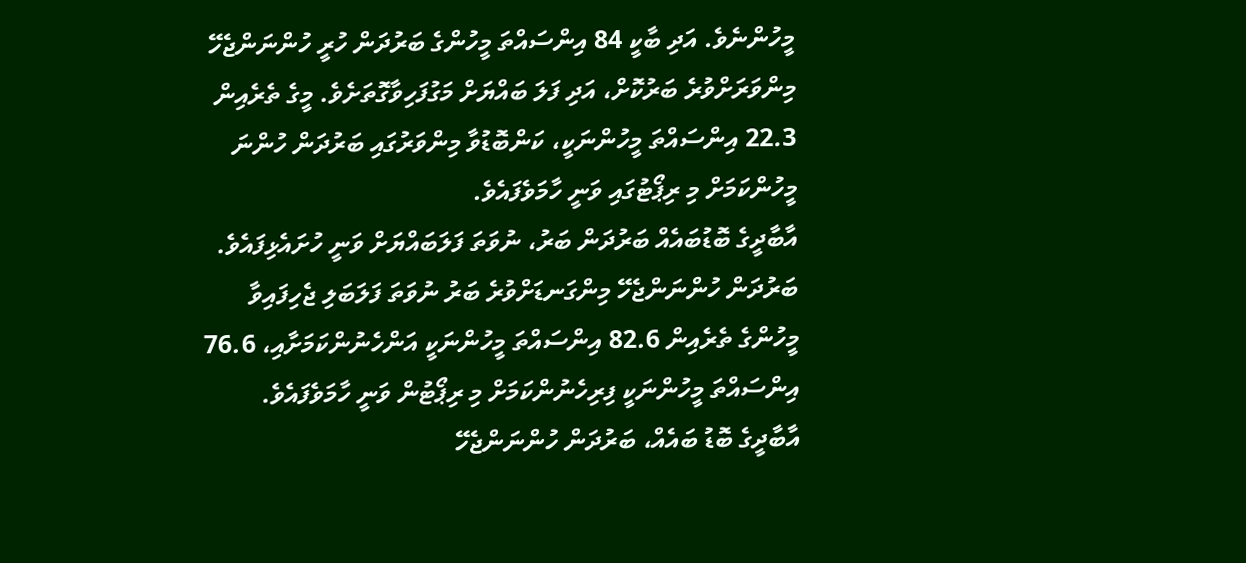މީހުންނެވެ. އަދި ބާކީ 84 އިންސައްތަ މީހުންގެ ބަރުދަން ހުރީ ހުންނަންޖެހޭ މިންވަރަށްވުރެ ބަރުކޮށް، އަދި ފަލަ ބައްޔަށް މަގުފަހިވާގޮތަށެވެ. މީގެ ތެރެއިން 22.3 އިންސައްތަ މީހުންނަކީ، ކަންބޮޑުވާ މިންވަރުގައި ބަރުދަން ހުންނަ މީހުންކަމަށް މި ރިޕޯޓުގައި ވަނީ ހާމަވެފައެވެ.
އާބާދީގެ ބޮޑުބައެއް ބަރުދަން ބަރު، ނުވަތަ ފަލަބައްޔަށް ވަނީ ހުށައެޅިފައެވެ. ބަރުދަން ހުންނަންޖެހޭ މިންގަނޑަށްވުރެ ބަރު ނުވަތަ ފަލަބަލި ޖެހިފައިވާ މީހުންގެ ތެރެއިން 82.6 އިންސައްތަ މީހުންނަކީ އަންހެނުންކަމަށާއި، 76.6 އިންސައްތަ މީހުންނަކީ ފިރިހެނުންކަމަށް މި ރިޕޯޓުން ވަނީ ހާމަވެފައެވެ.
އާބާދީގެ ބޮޑު ބައެއް، ބަރުދަން ހުންނަންޖެހޭ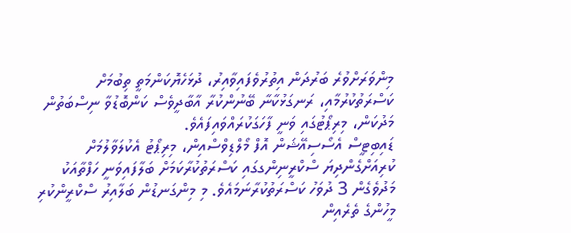މިންވަރަށްވުރެ ބަރުދަން އިތުރުވެފައިވާއިރު، ދުޅަހެޔޮކަންމަތީ ތިބުމަށް ކަސްރަތުކުރުމާއި، ރަނގަޅުކާނާ ބޭނުންކުރާ އާބާދީވެސް ކަންބޮޑުވާ ނިސްބަތުން މަދުކަން، މިރިޕޯޓުގައި ވަނީ ފާހަގަކުރައްވައިފައެވެ.
ޑައިބިޓީސް އެސޯސިއޭޝަން އޮފް މޯލްޑިވްސްއިން، މިރިޕޯޓު އެކުލަވާލުމަށް ކުރިއަށްގެންދިޔަ ސްކްރީނިންގގައި ކަސްރަތުކުރާކަމަށް ބަލާފައިވަނީ ހަފްތާއަކު މަދުވެގެން 3 ދުވަހު ކަސްރަތުކުރާނަމައެވެ. މި މިންގަނޑުން ބަލާއިރު ސްކްރީންކުރި މީހުންގެ ތެރެއިން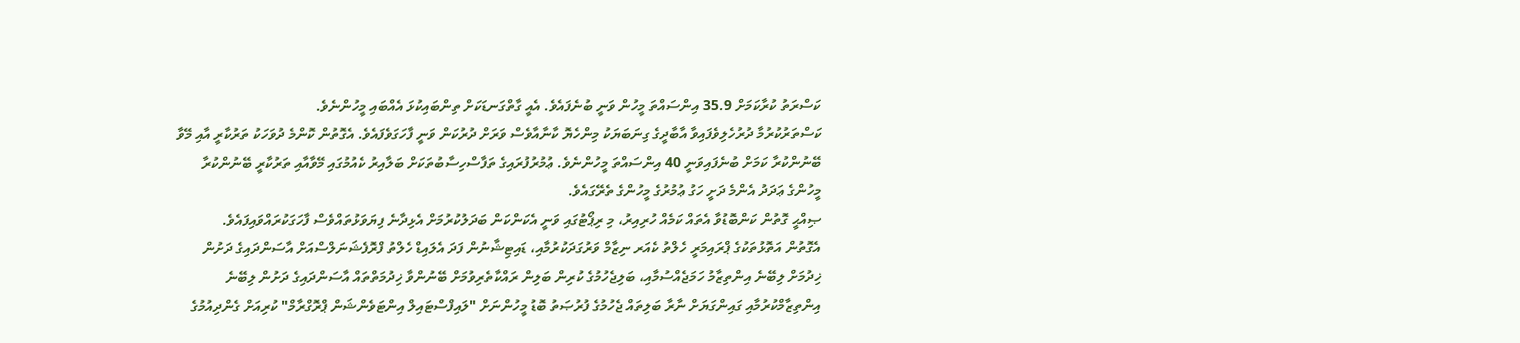ކަސްރަތު ކުރާކަމަށް 35.9 އިންސައްތަ މީހުން ވަނީ ބުނެފައެވެ. އެއީ ގާތްގަނޑަކަށް ތިންބައިކުޅަ އެއްބައި މީހުންނެވެ.
ކަސްތަރުކުރުމާ ދުރުހެލިވެފައިވާ އާބާދީގެ ގިނަބަޔަކު މިންހެޔޮ ކާނާއާވެސް ވަރަށް ދުރުކަން ވަނީ ފާހަގަވެފައެވެ. އެގޮތުން ކޮންމެ ދުވަހަކު ތަރުކާރީ އާއި މޭވާ ބޭނުންކުރާ ކަމަށް ބުނެފައިވަނީ 40 އިންސައްތަ މީހުންނެވެ. ޢުމުރުފުރައިގެ ތަފާސްހިސާބުތަކަށް ބަލާއިރު ކެއުމުގައި މޭވާއާއި ތަރުކާރީ ބޭނުންކުރާ މީހުންގެ ޢަދަދު އެންމެ ދަށީ ހަގު ޢުމުރުގެ މީހުންގެ ތެރޭގައެވެ.
ޞިއްޙީ ގޮތުން ކަންބޮޑުވާ އެތައް ކަމެއް ހުރިއިރު، މި ރިޕޯޓުގައި ވަނީ އެކަންކަން ބަދަލުކުރުމަށް އެޅިދާނެ ފިޔަވަޅުތައްވެސް ފާހަގަކުރައްވައިފައެވެ.
އެގޮތުން އަތޮޅުތަކުގެ ޕްރައިމަރީ ހެލްތު ކެއަރ ނިޒާމް ވަރުގަދަކުރުމާއި، ޑައިޓިޝާނުން ފަދަ އެލައިޑް ހެލްތު ފްރޮފެޝަނަލްސްއަށް އާސަންދައިގެ ދަށުން ޚިދުމަށް ލިބޭނެ އިންތިޒާމު ހަމަޖެއްސުމާއި، ބަލިޖެހުމުގެ ކުރިން ބަލިން ރައްކާތެރިވުމަށް ބޭނުންވާ ޚިދުމަތްތައް އާސަންދައިގެ ދަށުން ލިބޭނެ އިންތިޒާމްކުރުމާއި ގައިންގަޔަށް ނާރާ ބަލިތައް ޖެހުމުގެ ފުރުޞަތު ބޮޑު މީހުންނަށް "ލައިފްސްޓައިލް އިންޓަވެންޝަން ޕްރޮގްރާމް" ކުރިއަށް ގެންދިއުމުގެ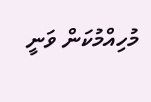މުހިއްމުކަން ވަނީ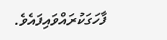ފާހަގަކުރައްވައިފައެވެ.